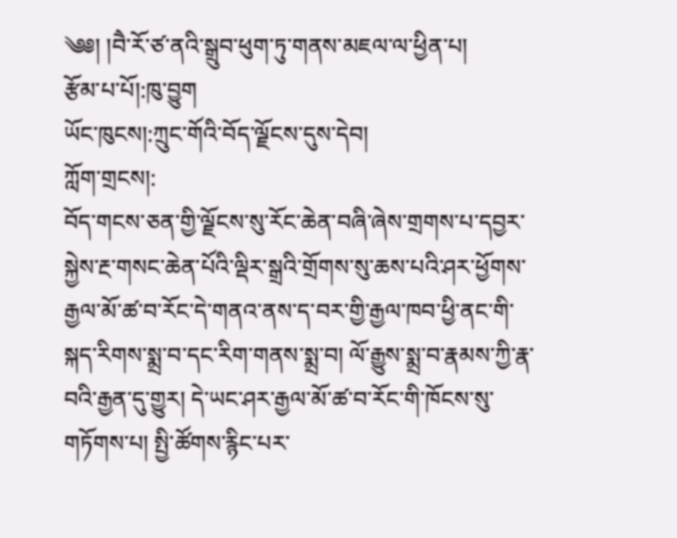༄༅། །བཻ་རོ་ཙ་ནའི་སྒྲུབ་ཕུག་ཏུ་གནས་མཇལ་ལ་ཕྱིན་པ།
རྩོམ་པ་པོ།:ཁུ་བྱུག
ཡོང་ཁུངས།:ཀྲུང་གོའི་བོད་ལྗོངས་དུས་དེབ།
ཀློག་གྲངས།:
བོད་གངས་ཅན་གྱི་ལྗོངས་སུ་རོང་ཆེན་བཞི་ཞེས་གྲགས་པ་དབྱར་སྐྱེས་རྔ་གསང་ཆེན་པོའི་ལྡིར་སྒྲའི་གྲོགས་སུ་ཆས་པའི་ཤར་ཕྱོགས་རྒྱལ་མོ་ཚ་བ་རོང་དེ་གནའ་ནས་ད་བར་གྱི་རྒྱལ་ཁབ་ཕྱི་ནང་གི་སྐད་རིགས་སྨྲ་བ་དང་རིག་གནས་སྨྲ་བ། ལོ་རྒྱུས་སྨྲ་བ་རྣམས་ཀྱི་རྣ་བའི་རྒྱན་དུ་གྱུར། དེ་ཡང་ཤར་རྒྱལ་མོ་ཚ་བ་རོང་གི་ཁོངས་སུ་གཏོགས་པ། སྤྱི་ཚོགས་རྙིང་པར་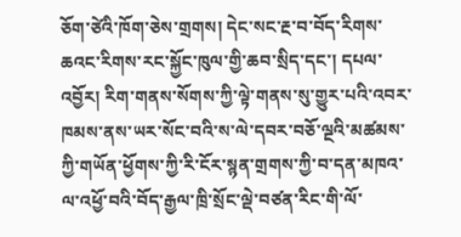ཅོག་ཙེའི་ཁོག་ཅེས་གྲགས། དེང་སང་རྔ་བ་བོད་རིགས་ཆའང་རིགས་རང་སྐྱོང་ཁུལ་གྱི་ཆབ་སྲིད་དང་། དཔལ་འབྱོར། རིག་གནས་སོགས་ཀྱི་ལྟེ་གནས་སུ་གྱུར་པའི་འབར་ཁམས་ནས་ཡར་སོང་བའི་ས་ལེ་དབར་བཅོ་ལྔའི་མཚམས་ཀྱི་གཡོན་ཕྱོགས་ཀྱི་རི་ངོར་སྙན་གྲགས་ཀྱི་བ་དན་མཁའ་ལ་འཕྱོ་བའི་བོད་རྒྱལ་ཁྲི་སྲོང་ལྡེ་བཙན་རིང་གི་ལོ་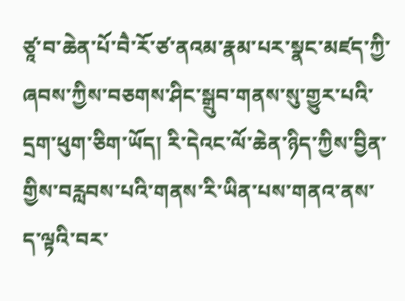ཙཱ་བ་ཆེན་པོ་བཻ་རོ་ཙ་ནའམ་རྣམ་པར་སྣང་མཛད་ཀྱི་ཞབས་ཀྱིས་བཅགས་ཤིང་སྒྲུབ་གནས་སུ་གྱུར་པའི་དྲག་ཕུག་ཅིག་ཡོད། རི་དེའང་ལོ་ཆེན་ཉིད་ཀྱིས་བྱིན་གྱིས་བརླབས་པའི་གནས་རི་ཡིན་པས་གནའ་ནས་ད་ལྟའི་བར་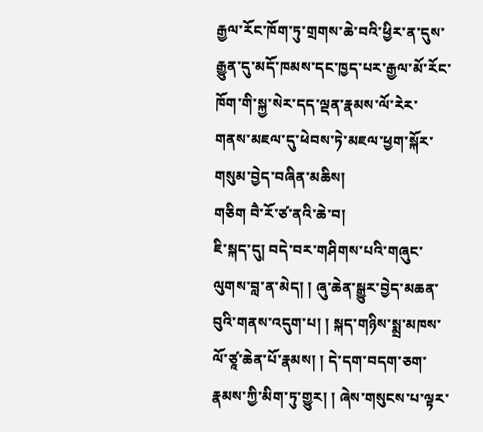རྒྱལ་རོང་ཁོག་ཏུ་གྲགས་ཆེ་བའི་ཕྱིར་ན་དུས་རྒྱུན་དུ་མདོ་ཁམས་དང་ཁྱད་པར་རྒྱལ་མོ་རོང་ཁོག་གི་སྐྱ་སེར་དད་ལྡན་རྣམས་ལོ་རེར་གནས་མཇལ་དུ་ཕེབས་ཏེ་མཇལ་ཕྱག་སྐོར་གསུམ་བྱེད་བཞིན་མཆིས།
གཅིག བཻ་རོ་ཙ་ནའི་ཆེ་བ།
ཇི་སྐད་དུ། བདེ་བར་གཤིགས་པའི་གཞུང་ལུགས་བླ་ན་མེད། ། ཞུ་ཆེན་སྒྱུར་བྱེད་མཆན་བུའི་གནས་འདུག་པ། ། སྐད་གཉིས་སྨྲ་མཁས་ལོ་ཙཱ་ཆེན་པོ་རྣམས། ། དེ་དག་བདག་ཅག་རྣམས་ཀྱི་མིག་ཏུ་གྱུར། ། ཞེས་གསུངས་པ་ལྟར་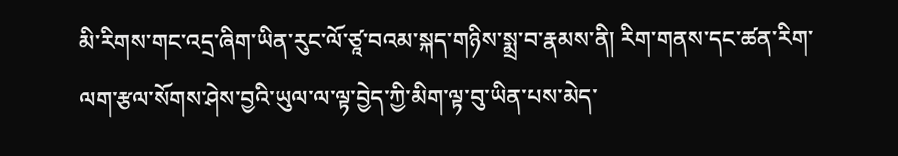མི་རིགས་གང་འདྲ་ཞིག་ཡིན་རུང་ལོ་ཙཱ་བའམ་སྐད་གཉིས་སྨྲ་བ་རྣམས་ནི། རིག་གནས་དང་ཚན་རིག་ལག་རྩལ་སོགས་ཤེས་བྱའི་ཡུལ་ལ་ལྟ་བྱེད་ཀྱི་མིག་ལྟ་བུ་ཡིན་པས་མེད་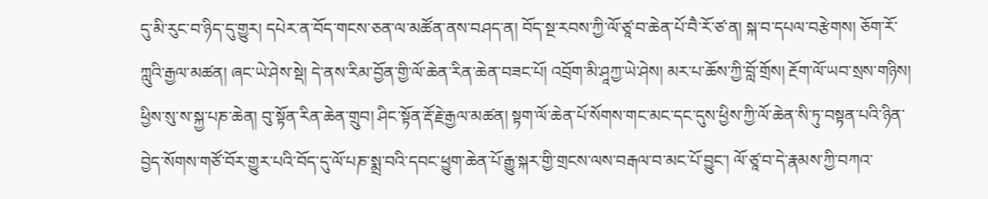དུ་མི་རུང་བ་ཉིད་དུ་གྱུར། དཔེར་ན་བོད་གངས་ཅན་ལ་མཚོན་ནས་བཤད་ན། བོད་སྔ་རབས་ཀྱི་ལོ་ཙཱ་བ་ཆེན་པོ་བཻ་རོ་ཙ་ན། སྐ་བ་དཔལ་བརྩེགས། ཅོག་རོ་ཀླུའི་རྒྱལ་མཚན། ཞང་ཡེ་ཤེས་སྡེ། དེ་ནས་རིམ་བྱོན་གྱི་ལོ་ཆེན་རིན་ཆེན་བཟང་པོ། འབྲོག་མི་ཤཱཀྱ་ཡེ་ཤེས། མར་པ་ཆོས་ཀྱི་བློ་གྲོས། རྔོག་ལོ་ཡབ་སྲས་གཉིས། ཕྱིས་སུ་ས་སྐྱ་པཎ་ཆེན། བུ་སྟོན་རིན་ཆེན་གྲུབ། ཤིང་སྟོན་རྡོ་རྗེ་རྒྱལ་མཚན། སྟག་ལོ་ཆེན་པོ་སོགས་གང་མང་དང་དུས་ཕྱིས་ཀྱི་ལོ་ཆེན་སི་ཏུ་བསྟན་པའི་ཉིན་བྱེད་སོགས་གཙོ་བོར་གྱུར་པའི་བོད་དུ་ལོ་པཎ་སྨྲ་བའི་དབང་ཕྱུག་ཆེན་པོ་རྒྱུ་སྐར་གྱི་གྲངས་ལས་བརྒལ་བ་མང་པོ་བྱུང་། ལོ་ཙཱ་བ་དེ་རྣམས་ཀྱི་བཀའ་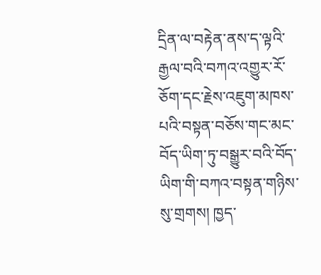དྲིན་ལ་བརྟེན་ནས་ད་ལྟའི་རྒྱལ་བའི་བཀའ་འགྱུར་རོ་ཅོག་དང་རྗེས་འཇུག་མཁས་པའི་བསྟན་བཅོས་གང་མང་བོད་ཡིག་ཏུ་བསྒྱུར་བའི་བོད་ཡིག་གི་བཀའ་བསྟན་གཉིས་སུ་གྲགས། ཁྱད་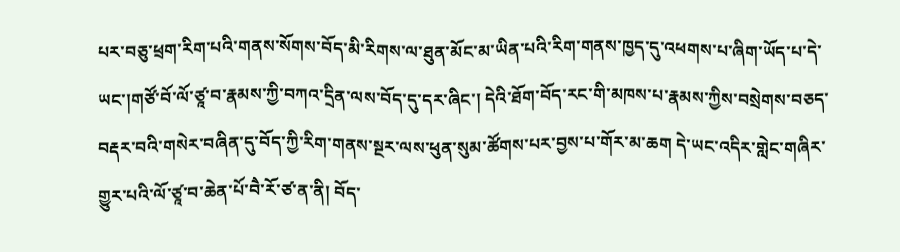པར་བཅུ་ཕྲག་རིག་པའི་གནས་སོགས་བོད་མི་རིགས་ལ་ཐུན་མོང་མ་ཡིན་པའི་རིག་གནས་ཁྱད་དུ་འཕགས་པ་ཞིག་ཡོད་པ་དེ་ཡང་།གཙོ་བོ་ལོ་ཙཱ་བ་རྣམས་ཀྱི་བཀའ་དྲིན་ལས་བོད་དུ་དར་ཞིང་། དེའི་ཐོག་བོད་རང་གི་མཁས་པ་རྣམས་ཀྱིས་བསྲེགས་བཅད་བརྡར་བའི་གསེར་བཞིན་དུ་བོད་ཀྱི་རིག་གནས་སྔར་ལས་ཕུན་སུམ་ཚོགས་པར་བྱས་པ་གོར་མ་ཆག དེ་ཡང་འདིར་གླེང་གཞིར་གྱུར་པའི་ལོ་ཙཱ་བ་ཆེན་པོ་བཻ་རོ་ཙ་ན་ནི། བོད་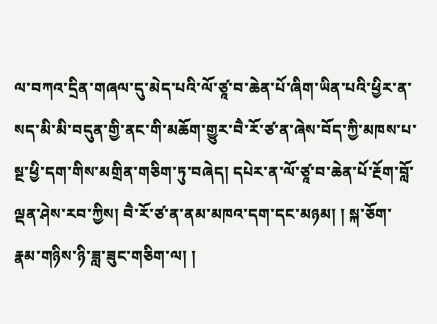ལ་བཀའ་དྲིན་གཞལ་དུ་མེད་པའི་ལོ་ཙཱ་བ་ཆེན་པོ་ཞིག་ཡིན་པའི་ཕྱིར་ན་སད་མི་མི་བདུན་གྱི་ནང་གི་མཆོག་གྱུར་བཻ་རོ་ཙ་ན་ཞེས་བོད་ཀྱི་མཁས་པ་སྔ་ཕྱི་དག་གིས་མགྲིན་གཅིག་ཏུ་བཞེད། དཔེར་ན་ལོ་ཙཱ་བ་ཆེན་པོ་རྔོག་བློ་ལྡན་ཤེས་རབ་ཀྱིས། བཻ་རོ་ཙ་ན་ནམ་མཁའ་དག་དང་མཉམ། ། སྐ་ཅོག་རྣམ་གཉིས་ཉི་ཟླ་ཟུང་གཅིག་ལ། །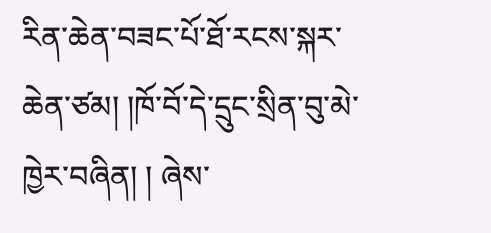རིན་ཆེན་བཟང་པོ་ཐོ་རངས་སྐར་ཆེན་ཙམ། །ཁོ་བོ་དེ་དྲུང་སྲིན་བུ་མེ་ཁྱེར་བཞིན། ། ཞེས་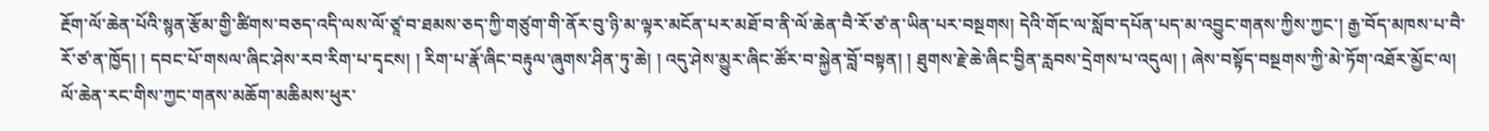རྔོག་ལོ་ཆེན་པོའི་སྙན་རྩོམ་གྱི་ཚིགས་བཅད་འདི་ལས་ལོ་ཙཱ་བ་ཐམས་ཅད་ཀྱི་གཙུག་གི་ནོར་བུ་ཉི་མ་ལྟར་མངོན་པར་མཐོ་བ་ནི་ལོ་ཆེན་བཻ་རོ་ཙ་ན་ཡིན་པར་བསྔགས། དེའི་གོང་ལ་སློབ་དཔོན་པད་མ་འབྱུང་གནས་ཀྱིས་ཀྱང་། རྒྱ་བོད་མཁས་པ་བཻ་རོ་ཙ་ན་ཁྱོད། ། དབང་པོ་གསལ་ཞིང་ཤེས་རབ་རིག་པ་དྭངས། ། རིག་པ་རྣོ་ཞིང་བརྟུལ་ཞུགས་ཤིན་ཏུ་ཆེ། ། འདུ་ཤེས་མྱུར་ཞིང་ཚོར་བ་སྐྱེན་བློ་བསྟན། ། ཐུགས་རྗེ་ཆེ་ཞིང་བྱིན་རླབས་དྲེགས་པ་འདུལ། ། ཞེས་བསྟོད་བསྔགས་ཀྱི་མེ་ཏོག་འཐོར་མྱོང་ལ། ལོ་ཆེན་རང་གིས་ཀྱང་གནས་མཆོག་མཆིམས་ཕུར་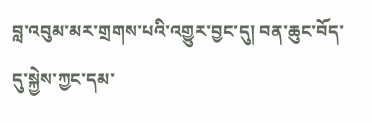བླ་འབུམ་མར་གྲགས་པའི་འགྱུར་བྱང་དུ། བན་ཆུང་བོད་དུ་སྐྱེས་ཀྱང་དམ་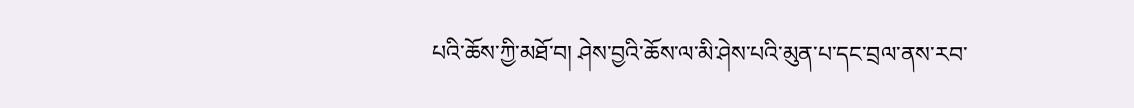པའི་ཆོས་ཀྱི་མཐོ་བ། ཤེས་བྱའི་ཆོས་ལ་མི་ཤེས་པའི་མུན་པ་དང་བྲལ་ནས་རབ་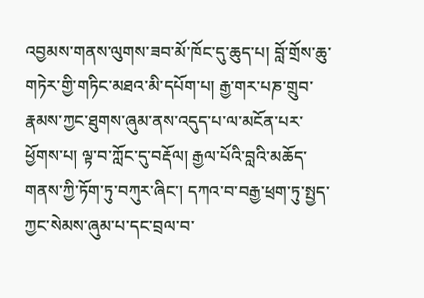འབྱམས་གནས་ལུགས་ཟབ་མོ་ཁོང་དུ་ཆུད་པ། བློ་གྲོས་ཆུ་གཏེར་གྱི་གཏིང་མཐའ་མི་དཔོག་པ། རྒྱ་གར་པཎ་གྲུབ་རྣམས་ཀྱང་ཐུགས་ཞུམ་ནས་འདུད་པ་ལ་མངོན་པར་ཕྱོགས་པ། ལྟ་བ་ཀློང་དུ་བརྡོལ། རྒྱལ་པོའི་བླའི་མཆོད་གནས་ཀྱི་ཏོག་ཏུ་བཀུར་ཞིང་། དཀའ་བ་བརྒྱ་ཕྲག་ཏུ་སྤྱད་ཀྱང་སེམས་ཞུམ་པ་དང་བྲལ་བ་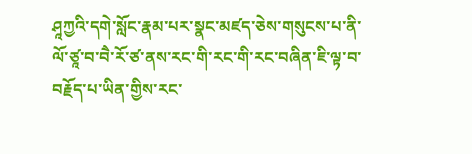ཤཱཀྱའི་དགེ་སློང་རྣམ་པར་སྣང་མཛད་ཅེས་གསུངས་པ་ནི་ལོ་ཙཱ་བ་བཻ་རོ་ཙ་ནས་རང་གི་རང་གི་རང་བཞིན་ཇི་ལྟ་བ་བརྗོད་པ་ཡིན་གྱིས་རང་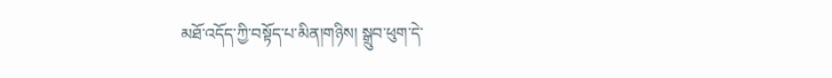མཐོ་འདོད་ཀྱི་བསྟོད་པ་མིན།གཉིས། སྒྲུབ་ཕུག་དེ་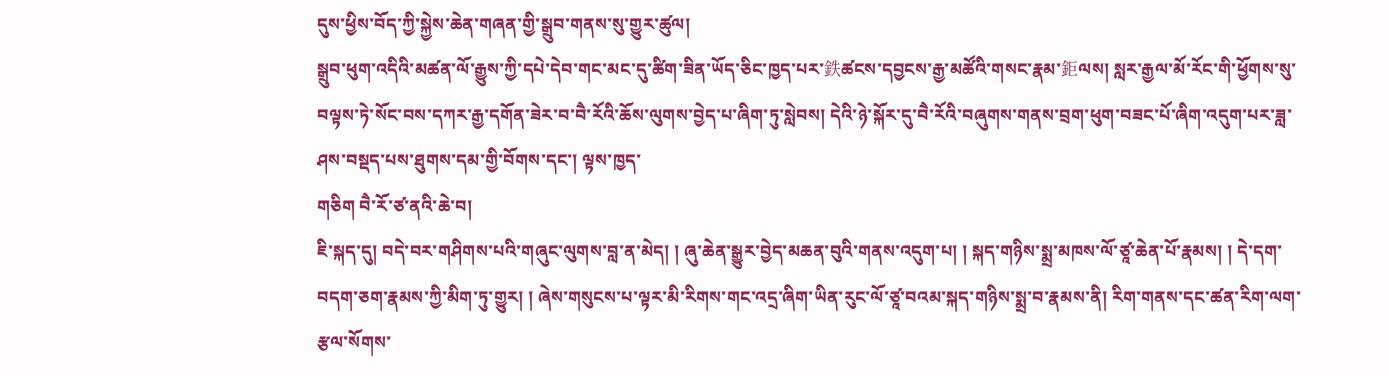དུས་ཕྱིས་བོད་ཀྱི་སྐྱེས་ཆེན་གཞན་གྱི་སྒྲུབ་གནས་སུ་གྱུར་ཚུལ།
སྒྲུབ་ཕུག་འདིའི་མཚན་ལོ་རྒྱུས་ཀྱི་དཔེ་དེབ་གང་མང་དུ་ཚིག་ཟིན་ཡོད་ཅིང་ཁྱད་པར་鉄ཚངས་དབྱངས་རྒྱ་མཚོའི་གསང་རྣམ་鉅ལས། སླར་རྒྱལ་མོ་རོང་གི་ཕྱོགས་སུ་བལྟས་ཏེ་སོང་བས་དཀར་རྒྱ་དགོན་ཟེར་བ་བཻ་རོའི་ཆོས་ལུགས་བྱེད་པ་ཞིག་ཏུ་སླེབས། དེའི་ཉེ་སྐོར་དུ་བཻ་རོའི་བཞུགས་གནས་བྲག་ཕུག་བཟང་པོ་ཞིག་འདུག་པར་ཟླ་ཤས་བསྡད་པས་ཐུགས་དམ་གྱི་བོགས་དང་། ལྟས་ཁྱད་
གཅིག བཻ་རོ་ཙ་ནའི་ཆེ་བ།
ཇི་སྐད་དུ། བདེ་བར་གཤིགས་པའི་གཞུང་ལུགས་བླ་ན་མེད། ། ཞུ་ཆེན་སྒྱུར་བྱེད་མཆན་བུའི་གནས་འདུག་པ། ། སྐད་གཉིས་སྨྲ་མཁས་ལོ་ཙཱ་ཆེན་པོ་རྣམས། ། དེ་དག་བདག་ཅག་རྣམས་ཀྱི་མིག་ཏུ་གྱུར། ། ཞེས་གསུངས་པ་ལྟར་མི་རིགས་གང་འདྲ་ཞིག་ཡིན་རུང་ལོ་ཙཱ་བའམ་སྐད་གཉིས་སྨྲ་བ་རྣམས་ནི། རིག་གནས་དང་ཚན་རིག་ལག་རྩལ་སོགས་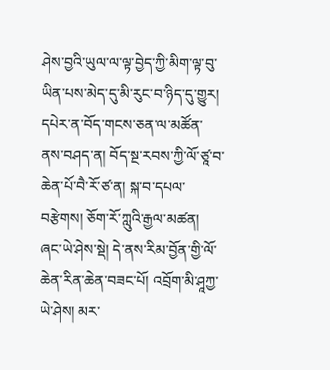ཤེས་བྱའི་ཡུལ་ལ་ལྟ་བྱེད་ཀྱི་མིག་ལྟ་བུ་ཡིན་པས་མེད་དུ་མི་རུང་བ་ཉིད་དུ་གྱུར། དཔེར་ན་བོད་གངས་ཅན་ལ་མཚོན་ནས་བཤད་ན། བོད་སྔ་རབས་ཀྱི་ལོ་ཙཱ་བ་ཆེན་པོ་བཻ་རོ་ཙ་ན། སྐ་བ་དཔལ་བརྩེགས། ཅོག་རོ་ཀླུའི་རྒྱལ་མཚན། ཞང་ཡེ་ཤེས་སྡེ། དེ་ནས་རིམ་བྱོན་གྱི་ལོ་ཆེན་རིན་ཆེན་བཟང་པོ། འབྲོག་མི་ཤཱཀྱ་ཡེ་ཤེས། མར་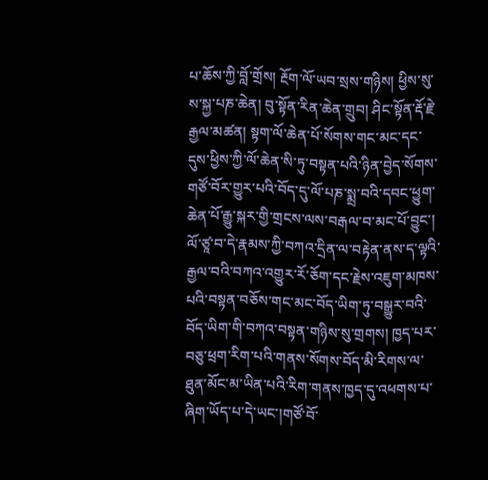པ་ཆོས་ཀྱི་བློ་གྲོས། རྔོག་ལོ་ཡབ་སྲས་གཉིས། ཕྱིས་སུ་ས་སྐྱ་པཎ་ཆེན། བུ་སྟོན་རིན་ཆེན་གྲུབ། ཤིང་སྟོན་རྡོ་རྗེ་རྒྱལ་མཚན། སྟག་ལོ་ཆེན་པོ་སོགས་གང་མང་དང་དུས་ཕྱིས་ཀྱི་ལོ་ཆེན་སི་ཏུ་བསྟན་པའི་ཉིན་བྱེད་སོགས་གཙོ་བོར་གྱུར་པའི་བོད་དུ་ལོ་པཎ་སྨྲ་བའི་དབང་ཕྱུག་ཆེན་པོ་རྒྱུ་སྐར་གྱི་གྲངས་ལས་བརྒལ་བ་མང་པོ་བྱུང་། ལོ་ཙཱ་བ་དེ་རྣམས་ཀྱི་བཀའ་དྲིན་ལ་བརྟེན་ནས་ད་ལྟའི་རྒྱལ་བའི་བཀའ་འགྱུར་རོ་ཅོག་དང་རྗེས་འཇུག་མཁས་པའི་བསྟན་བཅོས་གང་མང་བོད་ཡིག་ཏུ་བསྒྱུར་བའི་བོད་ཡིག་གི་བཀའ་བསྟན་གཉིས་སུ་གྲགས། ཁྱད་པར་བཅུ་ཕྲག་རིག་པའི་གནས་སོགས་བོད་མི་རིགས་ལ་ཐུན་མོང་མ་ཡིན་པའི་རིག་གནས་ཁྱད་དུ་འཕགས་པ་ཞིག་ཡོད་པ་དེ་ཡང་།གཙོ་བོ་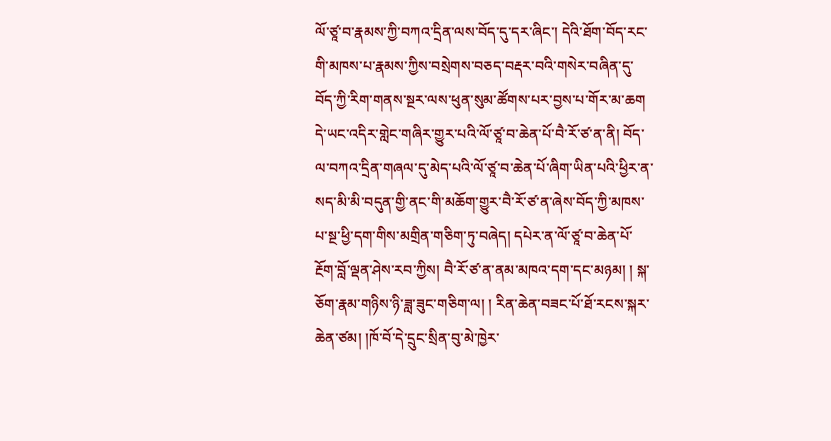ལོ་ཙཱ་བ་རྣམས་ཀྱི་བཀའ་དྲིན་ལས་བོད་དུ་དར་ཞིང་། དེའི་ཐོག་བོད་རང་གི་མཁས་པ་རྣམས་ཀྱིས་བསྲེགས་བཅད་བརྡར་བའི་གསེར་བཞིན་དུ་བོད་ཀྱི་རིག་གནས་སྔར་ལས་ཕུན་སུམ་ཚོགས་པར་བྱས་པ་གོར་མ་ཆག དེ་ཡང་འདིར་གླེང་གཞིར་གྱུར་པའི་ལོ་ཙཱ་བ་ཆེན་པོ་བཻ་རོ་ཙ་ན་ནི། བོད་ལ་བཀའ་དྲིན་གཞལ་དུ་མེད་པའི་ལོ་ཙཱ་བ་ཆེན་པོ་ཞིག་ཡིན་པའི་ཕྱིར་ན་སད་མི་མི་བདུན་གྱི་ནང་གི་མཆོག་གྱུར་བཻ་རོ་ཙ་ན་ཞེས་བོད་ཀྱི་མཁས་པ་སྔ་ཕྱི་དག་གིས་མགྲིན་གཅིག་ཏུ་བཞེད། དཔེར་ན་ལོ་ཙཱ་བ་ཆེན་པོ་རྔོག་བློ་ལྡན་ཤེས་རབ་ཀྱིས། བཻ་རོ་ཙ་ན་ནམ་མཁའ་དག་དང་མཉམ། ། སྐ་ཅོག་རྣམ་གཉིས་ཉི་ཟླ་ཟུང་གཅིག་ལ། ། རིན་ཆེན་བཟང་པོ་ཐོ་རངས་སྐར་ཆེན་ཙམ། །ཁོ་བོ་དེ་དྲུང་སྲིན་བུ་མེ་ཁྱེར་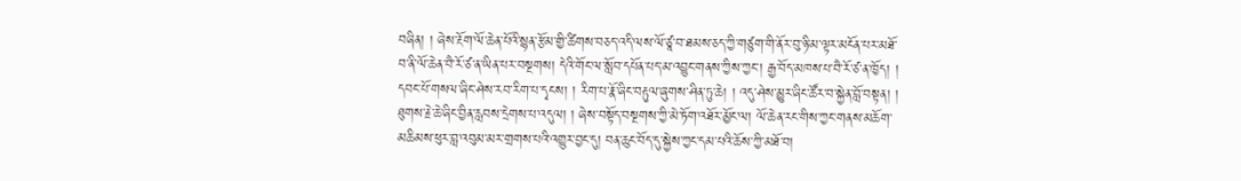བཞིན། ། ཞེས་རྔོག་ལོ་ཆེན་པོའི་སྙན་རྩོམ་གྱི་ཚིགས་བཅད་འདི་ལས་ལོ་ཙཱ་བ་ཐམས་ཅད་ཀྱི་གཙུག་གི་ནོར་བུ་ཉི་མ་ལྟར་མངོན་པར་མཐོ་བ་ནི་ལོ་ཆེན་བཻ་རོ་ཙ་ན་ཡིན་པར་བསྔགས། དེའི་གོང་ལ་སློབ་དཔོན་པད་མ་འབྱུང་གནས་ཀྱིས་ཀྱང་། རྒྱ་བོད་མཁས་པ་བཻ་རོ་ཙ་ན་ཁྱོད། ། དབང་པོ་གསལ་ཞིང་ཤེས་རབ་རིག་པ་དྭངས། ། རིག་པ་རྣོ་ཞིང་བརྟུལ་ཞུགས་ཤིན་ཏུ་ཆེ། ། འདུ་ཤེས་མྱུར་ཞིང་ཚོར་བ་སྐྱེན་བློ་བསྟན། ། ཐུགས་རྗེ་ཆེ་ཞིང་བྱིན་རླབས་དྲེགས་པ་འདུལ། ། ཞེས་བསྟོད་བསྔགས་ཀྱི་མེ་ཏོག་འཐོར་མྱོང་ལ། ལོ་ཆེན་རང་གིས་ཀྱང་གནས་མཆོག་མཆིམས་ཕུར་བླ་འབུམ་མར་གྲགས་པའི་འགྱུར་བྱང་དུ། བན་ཆུང་བོད་དུ་སྐྱེས་ཀྱང་དམ་པའི་ཆོས་ཀྱི་མཐོ་བ།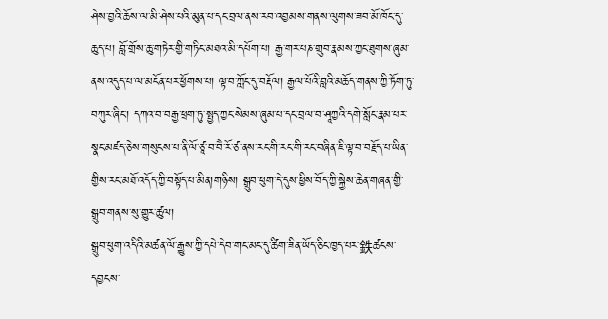ཤེས་བྱའི་ཆོས་ལ་མི་ཤེས་པའི་མུན་པ་དང་བྲལ་ནས་རབ་འབྱམས་གནས་ལུགས་ཟབ་མོ་ཁོང་དུ་ཆུད་པ། བློ་གྲོས་ཆུ་གཏེར་གྱི་གཏིང་མཐའ་མི་དཔོག་པ། རྒྱ་གར་པཎ་གྲུབ་རྣམས་ཀྱང་ཐུགས་ཞུམ་ནས་འདུད་པ་ལ་མངོན་པར་ཕྱོགས་པ། ལྟ་བ་ཀློང་དུ་བརྡོལ། རྒྱལ་པོའི་བླའི་མཆོད་གནས་ཀྱི་ཏོག་ཏུ་བཀུར་ཞིང་། དཀའ་བ་བརྒྱ་ཕྲག་ཏུ་སྤྱད་ཀྱང་སེམས་ཞུམ་པ་དང་བྲལ་བ་ཤཱཀྱའི་དགེ་སློང་རྣམ་པར་སྣང་མཛད་ཅེས་གསུངས་པ་ནི་ལོ་ཙཱ་བ་བཻ་རོ་ཙ་ནས་རང་གི་རང་གི་རང་བཞིན་ཇི་ལྟ་བ་བརྗོད་པ་ཡིན་གྱིས་རང་མཐོ་འདོད་ཀྱི་བསྟོད་པ་མིན།གཉིས། སྒྲུབ་ཕུག་དེ་དུས་ཕྱིས་བོད་ཀྱི་སྐྱེས་ཆེན་གཞན་གྱི་སྒྲུབ་གནས་སུ་གྱུར་ཚུལ།
སྒྲུབ་ཕུག་འདིའི་མཚན་ལོ་རྒྱུས་ཀྱི་དཔེ་དེབ་གང་མང་དུ་ཚིག་ཟིན་ཡོད་ཅིང་ཁྱད་པར་鉄ཚངས་དབྱངས་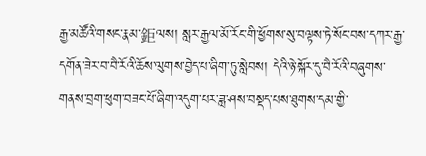རྒྱ་མཚོའི་གསང་རྣམ་鉅ལས། སླར་རྒྱལ་མོ་རོང་གི་ཕྱོགས་སུ་བལྟས་ཏེ་སོང་བས་དཀར་རྒྱ་དགོན་ཟེར་བ་བཻ་རོའི་ཆོས་ལུགས་བྱེད་པ་ཞིག་ཏུ་སླེབས། དེའི་ཉེ་སྐོར་དུ་བཻ་རོའི་བཞུགས་གནས་བྲག་ཕུག་བཟང་པོ་ཞིག་འདུག་པར་ཟླ་ཤས་བསྡད་པས་ཐུགས་དམ་གྱི་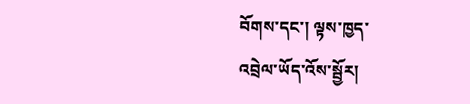བོགས་དང་། ལྟས་ཁྱད་
འབྲེལ་ཡོད་འོས་སྦྱོར།